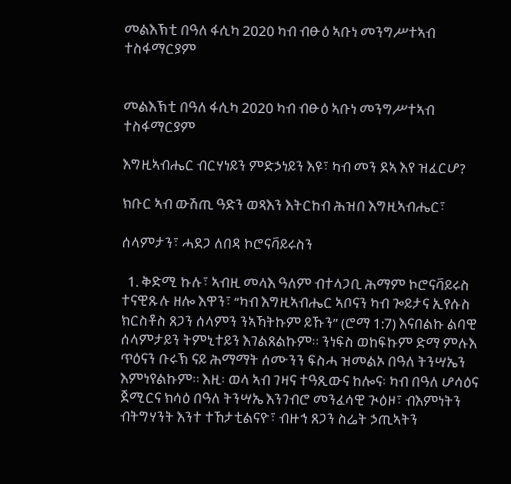መልእኽቲ በዓለ ፋሲካ 2020 ካብ ብፁዕ ኣቡነ መንግሥተኣብ ተስፋማርያም


መልእኽቲ በዓለ ፋሲካ 2020 ካብ ብፁዕ ኣቡነ መንግሥተኣብ ተስፋማርያም

እግዚኣብሔር ብርሃነይን ምድኃነይን እዩ፣ ካብ መን ደኣ እየ ዝፈርሆ?

ክቡር ኣብ ውሽጢ ዓድን ወጻእን እትርከብ ሕዝበ እግዚኣብሔር፣

ሰላምታን፣ ሓደጋ ለበዳ ኮሮናቫይሩስን

  1. ቅድሚ ኩሉ፣ ኣብዚ መላእ ዓለም ብተላጋቢ ሕማም ኮሮናቫይሩስ ተናዊጹሉ ዘሎ እዋን፣ “ካብ እግዚኣብሔር ኣቦናን ካብ ጐይታና ኢየሱስ ክርስቶስ ጸጋን ሰላምን ንኣኻትኩም ይኹን” (ሮማ 1:7) እናበልኩ ልባዊ ሰላምታይን ትምኒተይን እገልጸልኩም። ንነፍስ ወከፍኩም ድማ ምሉእ ጥዕናን ቡሩኽ ናይ ሕማማት ሰሙንን ፍስሓ ዝመልኦ በዓለ ትንሣኤን እምነየልኩም። እዚ፡ ወላ ኣብ ገዛና ተዓጺውና ከሎና፡ ካብ በዓለ ሆሳዕና ጀሚርና ክሳዕ በዓለ ትንሣኤ እንገብሮ መንፈሳዊ ጒዕዞ፣ ብእምነትን ብትግሃንት እንተ ተኸታቲልናዮ፣ ብዙኅ ጸጋን ስሬት ኃጢኣትን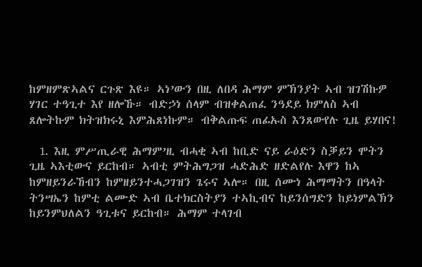ከምዘምጽኣልና ርጉጽ እዩ። ኣነ’ውን በዚ ለበዳ ሕማም ምኽንያት ኣብ ዝገሽኩዎ ሃገር ተዓጊተ እየ ዘሎኹ። ብድኃነ ሰላም ብዝቀልጠፈ ንዓደይ ክምለስ ኣብ ጸሎትኩም ክትዝክሩኒ እምሕጸነኩም። ብቅልጡፍ ጠፊኡስ እንጸውየሉ ጊዜ ይሃበና!

  1. እዚ ምሥጢራዊ ሕማም’ዚ ብሓቂ ኣብ ከቢድ ናይ ራዕድን ስቓይን ሞትን ጊዜ ኣእቲውና ይርከብ። ኣብቲ ምትሕግጋዝ ሓድሕድ ዘድልየሉ እዋን ከኣ ከምዘይንራኸብን ከምዘይንተሓጋገዝን ጌሩና ኣሎ። በዚ ሰሙነ ሕማማትን በዓላት ትንሣኤን ከምቲ ልሙድ ኣብ ቤተክርስትያን ተኣኪብና ከይንሰግድን ከይነምልኽን ከይንምህለልን ዓጊቱና ይርከብ። ሕማም ተላገብ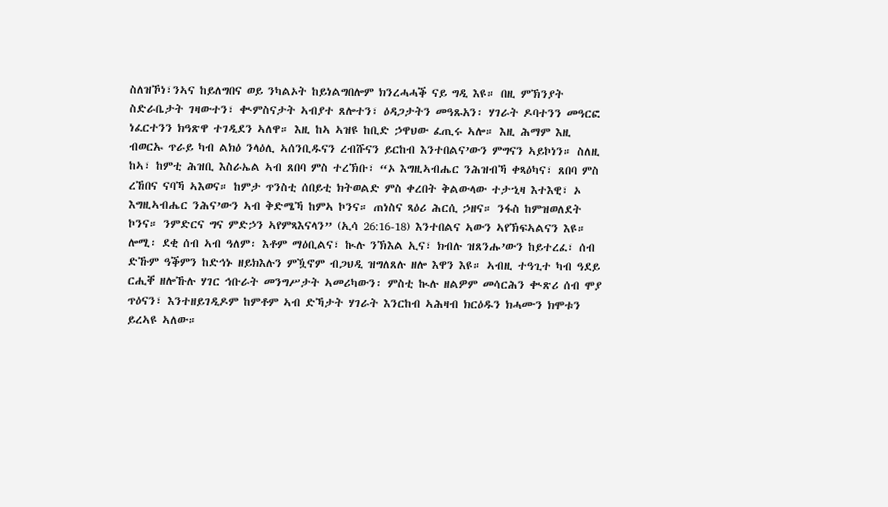ስለዝኾነ፣ንኣና ከይለግበና ወይ ንካልኦት ከይነልግበሎም ክንረሓሓቕ ናይ ግዲ እዩ። በዚ ምኽንያት ስድራቤታት ገዛውተን፣ ቊምስናታት ኣብያተ ጸሎተን፣ ዕዳጋታትን መዓጹአን፡ ሃገራት ዶባተንን መዓርፎ ነፈርተንን ክዓጽዋ ተገዲደን ኣለዋ። እዚ ከኣ ኣዝዩ ከቢድ ኃዋህው ፈጢሩ ኣሎ። እዚ ሕማም እዚ ብወርኡ ጥራይ ካብ ልክዕ ንላዕሊ ኣሰንቢዱናን ረብሹናን ይርከብ እንተበልና’ውን ምግናን ኣይኮነን። ስለዚ ከኣ፣ ከምቲ ሕዝቢ እስራኤል ኣብ ጸበባ ምስ ተረኽቡ፣ “ኦ እግዚኣብሔር ንሕዝብኻ ቀጻዕካና፣ ጸበባ ምስ ረኸበና ናባኻ ኣእወና። ከምታ ጥንስቲ ሰበይቲ ክትወልድ ምስ ቀረበት ቅልውላው ተታኂዛ እተእዊ፣ ኦ እግዚኣብሔር ንሕና’ውን ኣብ ቅድሜኻ ከምኣ ኮንና። ጠነስና ጻዕሪ ሕርሲ ኃዘና። ንፋስ ከምዝወለደት ኮንና። ንምድርና ግና ምድኃን ኣየምጻእናላን” (ኢሳ 26:16-18) እንተበልና ኣውን ኣየኽፍኣልናን እዩ። ሎሚ፡ ደቂ ሰብ ኣብ ዓለም፡ እቶም ማዕቢልና፣ ኲሉ ንኽእል ኢና፣ ክብሉ ዝጸንሑ’ውን ከይተረፈ፣ ሰብ ድኹም ዓቕምን ከድኅኑ ዘይክእሉን ምዃኖም ብጋህዲ ዝግለጸሉ ዘሎ እዋን እዩ። ኣብዚ ተዓጊተ ካብ ዓደይ ርሒቐ ዘሎኹሉ ሃገር ኅቡራት መንግሥታት ኣመሪካውን፡ ምስቲ ኲሉ ዘልዎም መሳርሕን ቊጽሪ ሰብ ሞያ ጥዕናን፣ እንተዘይገዲዶም ከምቶም ኣብ ድኻታት ሃገራት እንርከብ ኣሕዛብ ክርዕዱን ክሓሙን ክሞቱን ይረኣዩ ኣለው።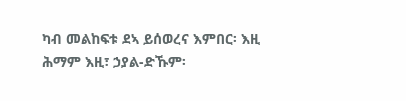ካብ መልከፍቱ ደኣ ይሰወረና እምበር፡ እዚ ሕማም እዚ፣ ኃያል-ድኹም፡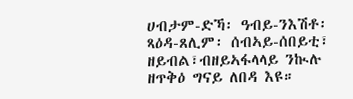ሀብታም-ድኻ፡ ዓብይ-ንእሽቶ፡ ጻዕዳ-ጸሊም፡ ሰብኣይ-ሰበይቲ፣ ዘይብል፣ብዘይኣፋላላይ ንኲሉ ዘጥቅዕ ግናይ ለበዳ እዩ።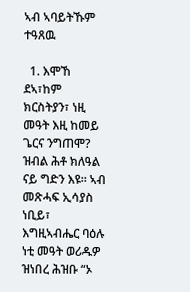ኣብ ኣባይትኹም ተዓጸዉ

  1. እሞኸ ደኣ፣ከም ክርስትያን፣ ነዚ መዓት እዚ ከመይ ጌርና ንግጠሞ? ዝብል ሕቶ ክለዓል ናይ ግድን እዩ። ኣብ መጽሓፍ ኢሳያስ ነቢይ፣ እግዚኣብሔር ባዕሉ ነቲ መዓት ወሪዱዎ ዝነበረ ሕዝቡ “ኦ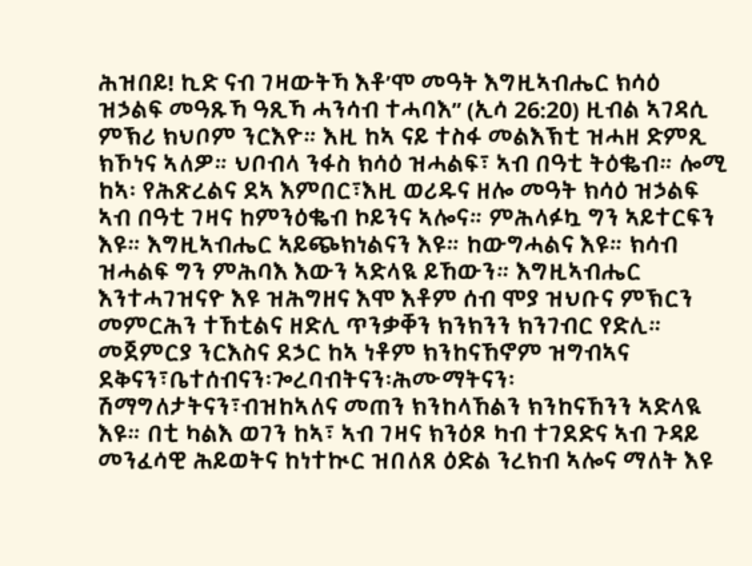ሕዝበይ! ኪድ ናብ ገዛውትኻ እቶ’ሞ መዓት እግዚኣብሔር ክሳዕ ዝኃልፍ መዓጹኻ ዓጺኻ ሓንሳብ ተሓባእ” (ኢሳ 26:20) ዚብል ኣገዳሲ ምኽሪ ክህቦም ንርእዮ። እዚ ከኣ ናይ ተስፋ መልእኽቲ ዝሓዘ ድምጺ ክኾነና ኣለዎ። ህቦብላ ንፋስ ክሳዕ ዝሓልፍ፣ ኣብ በዓቲ ትዕቈብ። ሎሚ ከኣ፡ የሕጽረልና ደኣ እምበር፣እዚ ወሪዱና ዘሎ መዓት ክሳዕ ዝኃልፍ ኣብ በዓቲ ገዛና ከምንዕቈብ ኮይንና ኣሎና። ምሕላፉኳ ግን ኣይተርፍን እዩ። እግዚኣብሔር ኣይጭክነልናን እዩ። ከውግሓልና እዩ። ክሳብ ዝሓልፍ ግን ምሕባእ እውን ኣድላዪ ይኸውን። እግዚኣብሔር እንተሓገዝናዮ እዩ ዝሕግዘና እሞ እቶም ሰብ ሞያ ዝህቡና ምኽርን መምርሕን ተኸቲልና ዘድሊ ጥንቃቐን ክንክንን ክንገብር የድሊ። መጀምርያ ንርእስና ደኃር ከኣ ነቶም ክንከናኸኖም ዝግብኣና ደቅናን፣ቤተሰብናን፡ጐረባብትናን፡ሕሙማትናን፡ሽማግለታትናን፣ብዝከኣለና መጠን ክንከላኸልን ክንከናኸንን ኣድላዪ እዩ። በቲ ካልእ ወገን ከኣ፣ ኣብ ገዛና ክንዕጾ ካብ ተገደድና ኣብ ጉዳይ መንፈሳዊ ሕይወትና ከነተኲር ዝበለጸ ዕድል ንረክብ ኣሎና ማለት እዩ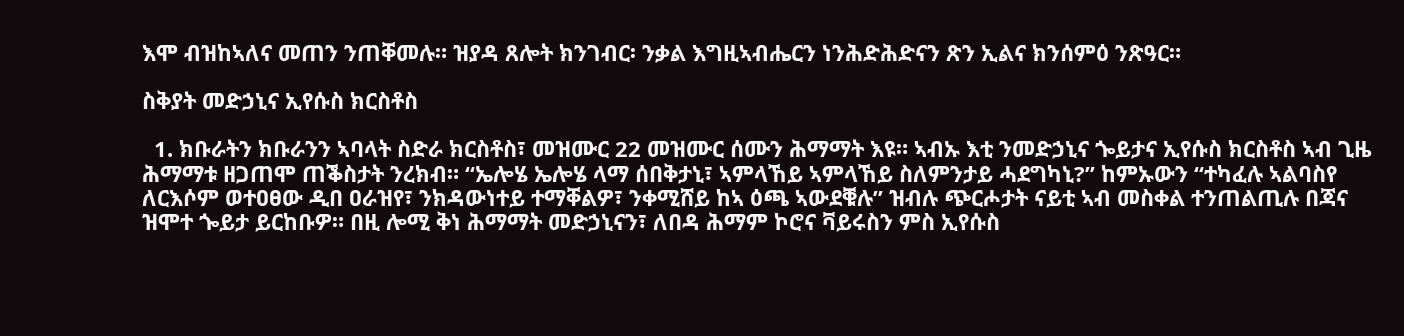እሞ ብዝከኣለና መጠን ንጠቐመሉ። ዝያዳ ጸሎት ክንገብር፡ ንቃል እግዚኣብሔርን ነንሕድሕድናን ጽን ኢልና ክንሰምዕ ንጽዓር።

ስቅያት መድኃኒና ኢየሱስ ክርስቶስ

  1. ክቡራትን ክቡራንን ኣባላት ስድራ ክርስቶስ፣ መዝሙር 22 መዝሙር ሰሙን ሕማማት እዩ። ኣብኡ እቲ ንመድኃኒና ጐይታና ኢየሱስ ክርስቶስ ኣብ ጊዜ ሕማማቱ ዘጋጠሞ ጠቕስታት ንረክብ። “ኤሎሄ ኤሎሄ ላማ ሰበቅታኒ፣ ኣምላኸይ ኣምላኸይ ስለምንታይ ሓደግካኒ?” ከምኡውን “ተካፈሉ ኣልባስየ ለርእሶም ወተዐፀው ዲበ ዐራዝየ፣ ንክዳውነተይ ተማቐልዎ፣ ንቀሚሸይ ከኣ ዕጫ ኣውደቑሉ” ዝብሉ ጭርሖታት ናይቲ ኣብ መስቀል ተንጠልጢሉ በጃና ዝሞተ ጐይታ ይርከቡዎ። በዚ ሎሚ ቅነ ሕማማት መድኃኒናን፣ ለበዳ ሕማም ኮሮና ቫይሩስን ምስ ኢየሱስ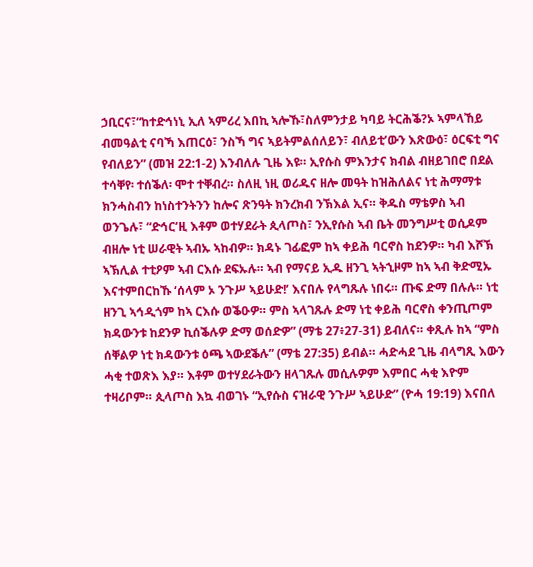ኃቢርና፣“ከተድኅነኒ ኢለ ኣምሪረ እበኪ ኣሎኹ፣ስለምንታይ ካባይ ትርሕቕ?ኦ ኣምላኸይ ብመዓልቲ ናባኻ እጠርዕ፣ ንስኻ ግና ኣይትምልሰለይን፣ ብለይቲ’ውን እጽውዕ፣ ዕርፍቲ ግና የብለይን” (መዝ 22:1-2) እንብለሉ ጊዜ እዩ። ኢየሱስ ምእንታና ክብል ብዘይገበሮ በደል ተሳቐየ፡ ተሰቕለ፡ ሞተ ተቐብረ። ስለዚ ነዚ ወሪዱና ዘሎ መዓት ከዝሕለልና ነቲ ሕማማቱ ክንሓስብን ከነስተንትንን ከሎና ጽንዓት ክንረክብ ንኽእል ኢና። ቅዱስ ማቴዎስ ኣብ ወንጌሉ፣ “ድኅር’ዚ እቶም ወተሃደራት ጲላጦስ፣ ንኢየሱስ ኣብ ቤት መንግሥቲ ወሲዶም ብዘሎ ነቲ ሠራዊት ኣብኡ ኣከብዎ። ክዳኑ ገፊፎም ከኣ ቀይሕ ባርኖስ ከደንዎ። ካብ እሾኽ ኣኽሊል ተቲዖም ኣብ ርእሱ ደፍኡሉ። ኣብ የማናይ ኢዱ ዘንጊ ኣትኂዞም ከኣ ኣብ ቅድሚኡ እናተምበርከኹ ‘ሰላም ኦ ንጉሥ ኣይሁድ!’ እናበሉ የላግጹሉ ነበሩ። ጡፍ ድማ በሉሉ። ነቲ ዘንጊ ኣኅዲጎም ከኣ ርእሱ ወቕዑዎ። ምስ ኣላገጹሉ ድማ ነቲ ቀይሕ ባርኖስ ቀንጢጦም ክዳውንቱ ከደንዎ ኪሰቕሉዎ ድማ ወሰድዎ” (ማቴ 27፥27-31) ይብለና። ቀጺሉ ከኣ “ምስ ሰቐልዎ ነቲ ክዳውንቱ ዕጫ ኣውደቕሉ” (ማቴ 27:35) ይብል። ሓድሓደ ጊዜ ብላግጺ እውን ሓቂ ተወጽእ እያ። እቶም ወተሃደራትውን ዘላገጹሉ መሲሉዎም እምበር ሓቂ እዮም ተዛሪቦም። ጲላጦስ እኳ ብወገኑ “ኢየሱስ ናዝራዊ ንጉሥ ኣይሁድ” (ዮሓ 19:19) እናበለ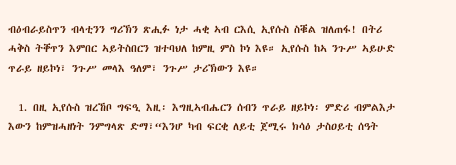ብዕብራይስጥን ብላቲንን ግሪኽን ጽሒፉ ነታ ሓቂ ኣብ ርእሲ ኢየሱስ ስቑል ዝለጠፋ! በትሪ ሓቅስ ትቐጥን እምበር ኣይትስበርን ዝተባህለ ከምዚ ምስ ኮነ እዩ። ኢየሱስ ከኣ ንጉሥ ኣይሁድ ጥራይ ዘይኮነ፣ ንጉሥ መላእ ዓለም፣ ንጉሥ ታሪኽውን እዩ።

  1. በዚ ኢየሱስ ዝረኸቦ ግፍዒ እዚ፡ እግዚኣብሔርን ሰብን ጥራይ ዘይኮነ፡ ምድሪ ብምልእታ እውን ከምዝሓዘነት ንምግላጽ ድማ፣“እንሆ ካብ ፍርቂ ለይቲ ጀሚሩ ክሳዕ ታስዐይቲ ሰዓት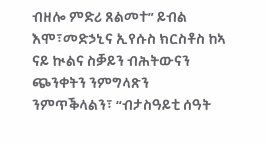ብዘሎ ምድሪ ጸልመተ” ይብል እሞ፣መድኃኒና ኢየሱስ ክርስቶስ ከኣ ናይ ኲልና ስቓይን ብሕትውናን ጭንቀትን ንምግላጽን ንምጥቕላልን፣ “ብታስዓይቲ ሰዓት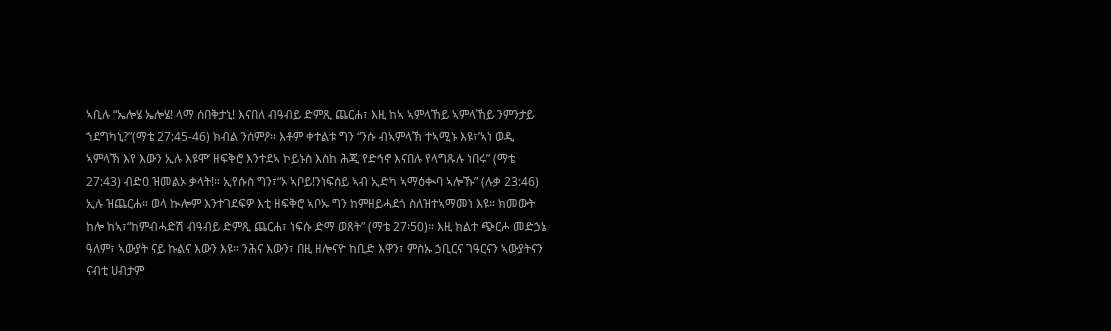ኣቢሉ “ኤሎሄ ኤሎሄ! ላማ ሰበቅታኒ! እናበለ ብዓብይ ድምጺ ጨርሐ፣ እዚ ከኣ ኣምላኸይ ኣምላኸይ ንምንታይ ኀደግካኒ?”(ማቴ 27:45-46) ክብል ንሰምዖ። እቶም ቀተልቱ ግን “ንሱ ብኣምላኽ ተኣሚኑ እዩ፣’ኣነ ወዲ ኣምላኽ እየ እውን ኢሉ እዩሞ’ ዘፍቅሮ እንተደኣ ኮይኑስ እስከ ሕጂ የድኅኖ እናበሉ የላግጹሉ ነበሩ” (ማቴ 27:43) ብድዐ ዝመልኦ ቃላት!። ኢየሱስ ግን፣“ኦ ኣቦይ!ንነፍሰይ ኣብ ኢድካ ኣማዕቊባ ኣሎኹ” (ሉቃ 23:46) ኢሉ ዝጨርሐ። ወላ ኲሎም እንተገደፍዎ እቲ ዘፍቅሮ ኣቦኡ ግን ከምዘይሓደጎ ስለዝተኣማመነ እዩ። ክመውት ከሎ ከኣ፣“ከምብሓድሽ ብዓብይ ድምጺ ጨርሐ፣ ነፍሱ ድማ ወጸት” (ማቴ 27፡50)። እዚ ክልተ ጭርሖ መድኃኔ ዓለም፣ ኣውያት ናይ ኩልና እውን እዩ። ንሕና እውን፣ በዚ ዘሎናዮ ከቢድ እዋን፣ ምስኡ ኃቢርና ገዓርናን ኣውያትናን ናብቲ ሀብታም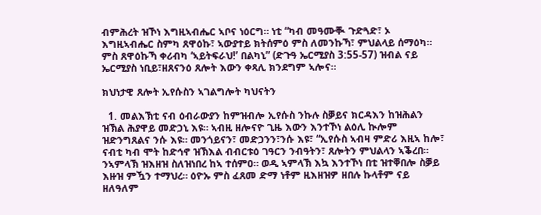ብምሕረት ዝኾነ እግዚኣብሔር ኣቦና ነዕርግ። ነቲ “ካብ መዓሙቚ ጉድጓድ፣ ኦ እግዚኣብሔር ስምካ ጸዋዕኩ፣ ኣውያተይ ክትሰምዕ ምስ ለመንኩኻ፣ ምህልላይ ሰማዕካ። ምስ ጸዋዕኩኻ ቀሪብካ ‘ኣይትፍራህ!’ በልካኒ” (ድጉዓ ኤርሚያስ 3:55-57) ዝብል ናይ ኤርሚያስ ነቢይ፣ዘጸናንዕ ጸሎት እውን ቀጻሊ ክንደግም ኣሎና።

ክህነታዊ ጸሎት ኢየሱስን ኣገልግሎት ካህናትን

  1. መልእኽቲ ናብ ዕብራውያን ከምዝብሎ ኢየሱስ ንኩሉ ስቓይና ክርዳእን ከዝሕልን ዝኽል ሕያዋይ መድኃኒ እዩ። ኣብዚ ዘሎናዮ ጊዜ እውን እንተኾነ ልዕሊ ኲሎም ዝድንግጸልና ንሱ እዩ። መንጎይናን፣ መድኃንን፣ንሱ እዩ፣ “ኢየሱስ ኣብዛ ምድሪ እዚኣ ከሎ፣ ናብቲ ካብ ሞት ከድኅኖ ዝኽእል ብብርቱዕ ገዓርን ንብዓትን፣ ጸሎትን ምህልላን ኣቕረበ። ንኣምላኽ ዝእዘዝ ስለዝነበረ ከኣ ተሰምዐ። ወዲ ኣምላኽ እኳ እንተኾነ በቲ ዝተቐበሎ ስቓይ እዙዝ ምዃን ተማህረ። ዕዮኡ ምስ ፈጸመ ድማ ነቶም ዚእዘዝዎ ዘበሉ ኩላቶም ናይ ዘለዓለም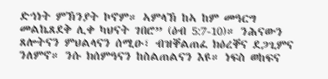ድኅነት ምኽንያት ኮኖም። ኣምላኽ ከኣ ከም መዓርግ መልኬጸደቅ ሊቀ ካህናት ገበሮ” (ዕብ 5:7-10)። ንሕናውን ጸሎትናን ምህልላናን ሰሚዑ፣ ብዝቐልጠፈ ክዕረቐና ደጋጊምና ንለምኖ። ንሱ ክሰምዓናን ከስልጠልናን እዩ። ነፍስ ወከፍና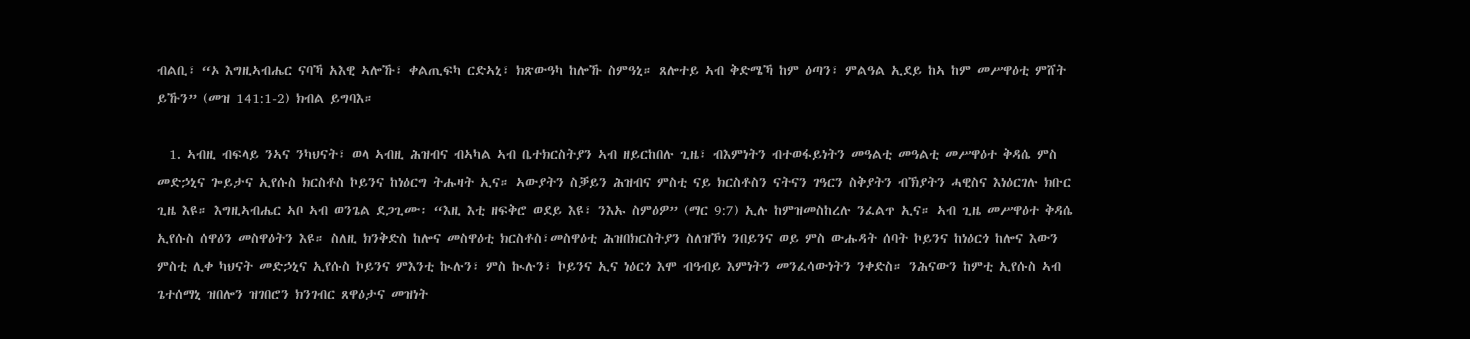ብልቢ፣ “ኦ እግዚኣብሔር ናባኻ አእዊ ኣሎኹ፣ ቀልጢፍካ ርድኣኒ፣ ክጽውዓካ ከሎኹ ስምዓኒ። ጸሎተይ ኣብ ቅድሜኻ ከም ዕጣን፣ ምልዓል ኢደይ ከኣ ከም መሥዋዕቲ ምሸት ይኹን” (መዝ 141:1-2) ክብል ይግባእ።

  1. ኣብዚ ብፍላይ ንኣና ንካህናት፣ ወላ ኣብዚ ሕዝብና ብኣካል ኣብ ቤተክርስትያን ኣብ ዘይርከበሉ ጊዜ፣ ብእምነትን ብተወፋይነትን መዓልቲ መዓልቲ መሥዋዕተ ቅዳሴ ምስ መድኃኒና ጐይታና ኢየሱስ ክርስቶስ ኮይንና ከነዕርግ ትሑዛት ኢና። ኣውያትን ስቓይን ሕዝብና ምስቲ ናይ ክርስቶስን ናትናን ገዓርን ስቅያትን ብኽያትን ሓዊስና እነዕርገሉ ክቡር ጊዜ እዩ። እግዚኣብሔር ኣቦ ኣብ ወንጌል ደጋጊሙ፡ “እዚ እቲ ዘፍቅሮ ወደይ እዩ፣ ንእኡ ስምዕዎ” (ማር 9:7) ኢሉ ከምዝመስከረሉ ንፈልጥ ኢና። ኣብ ጊዜ መሥዋዕተ ቅዳሴ ኢየሱስ ሰዋዕን መስዋዕትን እዩ። ስለዚ ክንቅድስ ከሎና መስዋዕቲ ክርስቶስ፣መስዋዕቲ ሕዝበክርስትያን ስለዝኾነ ንበይንና ወይ ምስ ውሑዳት ሰባት ኮይንና ከነዕርጎ ከሎና እውን ምስቲ ሊቀ ካህናት መድኃኒና ኢየሱስ ኮይንና ምእንቲ ኲሉን፣ ምስ ኲሉን፣ ኮይንና ኢና ነዕርጎ እሞ ብዓብይ እምነትን መንፈሳውነትን ንቀድስ። ንሕናውን ከምቲ ኢየሱስ ኣብ ጌተሰማኒ ዝበሎን ዝገበሮን ክንገብር ጸዋዕታና መዝነት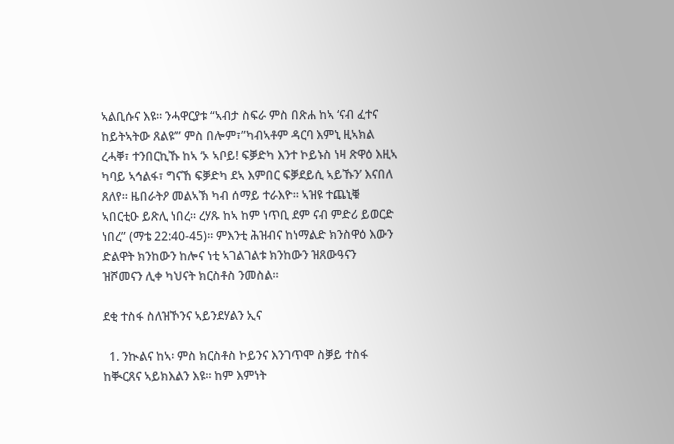ኣልቢሱና እዩ። ንሓዋርያቱ “ኣብታ ስፍራ ምስ በጽሐ ከኣ ‘ናብ ፈተና ከይትኣትው ጸልዩ’” ምስ በሎም፣”ካብኣቶም ዳርባ እምኒ ዚኣክል ረሓቐ፣ ተንበርኪኹ ከኣ ‘ኦ ኣቦይ! ፍቓድካ እንተ ኮይኑስ ነዛ ጽዋዕ እዚኣ ካባይ ኣኅልፋ፣ ግናኸ ፍቓድካ ደኣ እምበር ፍቓደይሲ ኣይኹን’ እናበለ ጸለየ። ዜበራትዖ መልኣኽ ካብ ሰማይ ተራእዮ። ኣዝዩ ተጨኒቑ ኣበርቲዑ ይጽሊ ነበረ። ረሃጹ ከኣ ከም ነጥቢ ደም ናብ ምድሪ ይወርድ ነበረ” (ማቴ 22:40-45)። ምእንቲ ሕዝብና ከነማልድ ክንስዋዕ እውን ድልዋት ክንከውን ከሎና ነቲ ኣገልገልቱ ክንከውን ዝጸውዓናን ዝሾመናን ሊቀ ካህናት ክርስቶስ ንመስል።

ደቂ ተስፋ ስለዝኾንና ኣይንደሃልን ኢና

  1. ንኲልና ከኣ፡ ምስ ክርስቶስ ኮይንና እንገጥሞ ስቓይ ተስፋ ከቚርጸና ኣይክእልን እዩ። ከም እምነት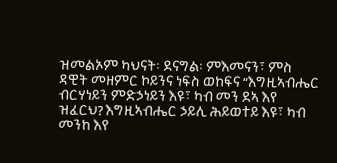ዝመልኦም ካህናት፡ ደናግል፡ ምእመናን፣ ምስ ዳዊት መዘምር ኮይንና ነፍስ ወከፍና “እግዚኣብሔር ብርሃነይን ምድኃነይን እዩ፣ ካብ መን ደኣ እየ ዝፈርህ? እግዚኣብሔር ኃይሊ ሕይወተይ እዩ፣ ካብ መንከ እየ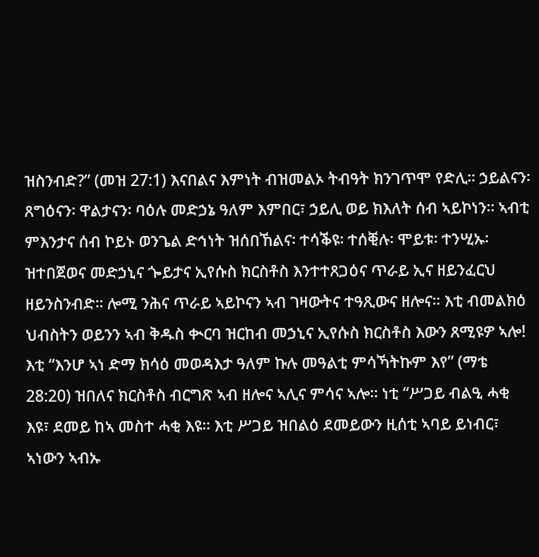ዝስንብድ?” (መዝ 27:1) እናበልና እምነት ብዝመልኦ ትብዓት ክንገጥሞ የድሊ። ኃይልናን፡ ጸግዕናን፡ ዋልታናን፡ ባዕሉ መድኃኔ ዓለም እምበር፣ ኃይሊ ወይ ክእለት ሰብ ኣይኮነን። ኣብቲ ምእንታና ሰብ ኮይኑ ወንጌል ድኅነት ዝሰበኸልና፡ ተሳቕዩ፡ ተሰቒሉ፡ ሞይቱ፡ ተንሢኡ፡ ዝተበጀወና መድኃኒና ጐይታና ኢየሱስ ክርስቶስ እንተተጸጋዕና ጥራይ ኢና ዘይንፈርህ ዘይንስንብድ። ሎሚ ንሕና ጥራይ ኣይኮናን ኣብ ገዛውትና ተዓጺውና ዘሎና። እቲ ብመልክዕ ህብስትን ወይንን ኣብ ቅዱስ ቊርባ ዝርከብ መኃኒና ኢየሱስ ክርስቶስ እውን ጸሚዩዎ ኣሎ! እቲ “እንሆ ኣነ ድማ ክሳዕ መወዳእታ ዓለም ኩሉ መዓልቲ ምሳኻትኩም እየ” (ማቴ 28:20) ዝበለና ክርስቶስ ብርግጽ ኣብ ዘሎና ኣሊና ምሳና ኣሎ። ነቲ “ሥጋይ ብልዒ ሓቂ እዩ፣ ደመይ ከኣ መስተ ሓቂ እዩ። እቲ ሥጋይ ዝበልዕ ደመይውን ዚሰቲ ኣባይ ይነብር፣ ኣነውን ኣብኡ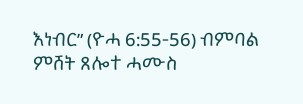እነብር” (ዮሓ 6:55-56) ብምባል ምሸት ጸሎተ ሓሙስ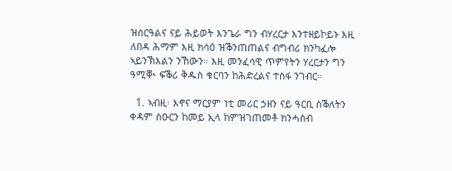ዝሰርዓልና ናይ ሕይወት እንጌራ ግን ብሃረርታ እንተዘይኮይኑ እዚ ለበዳ ሕማም እዚ ክሳዕ ዝቕንጠጠልና ብግብሪ ክንካፈሎ ኣይንኽእልን ንኸውን። እዚ መንፈሳዊ ጥምየትን ሃረርታን ግን ዓሚቚ ፍቕሪ ቅዱስ ቁርባን ከሕድረልና ተስፋ ንገብር።

  1. ኣብዚ፡ እኖና ማርያም ነቲ መሪር ኃዘን ናይ ዓርቢ ስቕለትን ቀዳም ስዑርን ከመይ ኢላ ከምዝገጠመቶ ክንሓስብ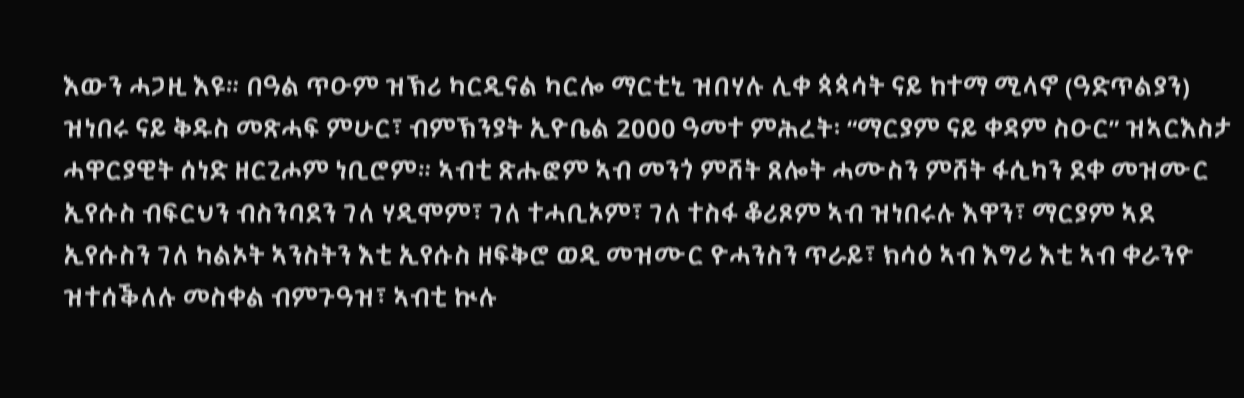እውን ሓጋዚ እዩ። በዓል ጥዑም ዝኽሪ ካርዲናል ካርሎ ማርቲኒ ዝበሃሉ ሊቀ ጳጳሳት ናይ ከተማ ሚላኖ (ዓድጥልያን) ዝነበሩ ናይ ቅዱስ መጽሓፍ ምሁር፣ ብምኽንያት ኢዮቤል 2000 ዓመተ ምሕረት፡ “ማርያም ናይ ቀዳም ስዑር” ዝኣርእስታ ሓዋርያዊት ሰነድ ዘርጊሖም ነቢሮም። ኣብቲ ጽሑፎም ኣብ መንጎ ምሸት ጸሎት ሓሙስን ምሸት ፋሲካን ደቀ መዝሙር ኢየሱስ ብፍርህን ብስንባደን ገለ ሃዲሞም፣ ገለ ተሓቢኦም፣ ገለ ተስፋ ቆሪጾም ኣብ ዝነበሩሉ እዋን፣ ማርያም ኣደ ኢየሱስን ገለ ካልኦት ኣንስትን እቲ ኢየሱስ ዘፍቅሮ ወዲ መዝሙር ዮሓንስን ጥራይ፣ ክሳዕ ኣብ እግሪ እቲ ኣብ ቀራንዮ ዝተሰቕለሉ መስቀል ብምጉዓዝ፣ ኣብቲ ኲሉ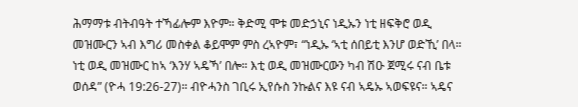ሕማማቱ ብትብዓት ተኻፊሎም እዮም። ቅድሚ ሞቱ መድኃኒና ነዲኡን ነቲ ዘፍቅሮ ወዲ መዝሙርን ኣብ እግሪ መስቀል ቆይሞም ምስ ረኣዮም፣ “ነዲኡ ‘ኣቲ ሰበይቲ እንሆ ወድኺ’ በላ። ነቲ ወዲ መዝሙር ከኣ ‘እንሃ ኣዴኻ’ በሎ። እቲ ወዲ መዝሙርውን ካብ ሽዑ ጀሚሩ ናብ ቤቱ ወሰዳ” (ዮሓ 19:26-27)። ብዮሓንስ ገቢሩ ኢየሱስ ንኩልና እዩ ናብ ኣዴኡ ኣወፍዩና። ኣዴና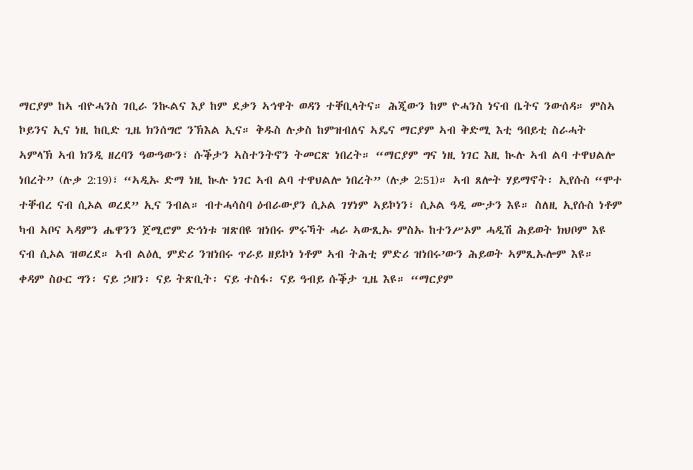ማርያም ከኣ ብዮሓንስ ገቢራ ንኲልና እያ ከም ደቃን ኣኅዋት ወዳን ተቐቢላትና። ሕጂውን ከም ዮሓንስ ነናብ ቤትና ንውሰዳ። ምስኣ ኮይንና ኢና ነዚ ከቢድ ጊዜ ክንሰግሮ ንኽእል ኢና። ቅዱስ ሉቃስ ከምዝብለና ኣዴና ማርያም ኣብ ቅድሚ እቲ ዓበይቲ ስራሓት ኣምላኽ ኣብ ክንዲ ዘረባን ዓውዓውን፣ ሱቕታን ኣስተንትኖን ትመርጽ ነበረት። “ማርያም ግና ነዚ ነገር እዚ ኲሉ ኣብ ልባ ተዋህልሎ ነበረት” (ሉቃ 2:19)፣ “ኣዲኡ ድማ ነዚ ኲሉ ነገር ኣብ ልባ ተዋህልሎ ነበረት” (ሉቃ 2:51)። ኣብ ጸሎት ሃይማኖት፡ ኢየሱስ “ሞተ ተቐብረ ናብ ሲኦል ወረደ” ኢና ንብል። ብተሓሳስባ ዕብራውያን ሲኦል ገሃነም ኣይኮነን፣ ሲኦል ዓዲ ሙታን እዩ። ስለዚ ኢየሱስ ነቶም ካብ ኣቦና ኣዳምን ሔዋንን ጀሚሮም ድኅነቱ ዝጽበዩ ዝነበሩ ምሩኻት ሓራ ኣውጺኡ ምስኡ ከተንሥኦም ሓዲሽ ሕይወት ክህቦም እዩ ናብ ሲኦል ዝወረደ። ኣብ ልዕሊ ምድሪ ንዝነበሩ ጥራይ ዘይኮነ ነቶም ኣብ ትሕቲ ምድሪ ዝነበሩ’ውን ሕይወት ኣምጺኡሎም እዩ። ቀዳም ስዑር ግን፡ ናይ ኃዘን፡ ናይ ትጽቢት፡ ናይ ተስፋ፡ ናይ ዓብይ ሱቕታ ጊዜ እዩ። “ማርያም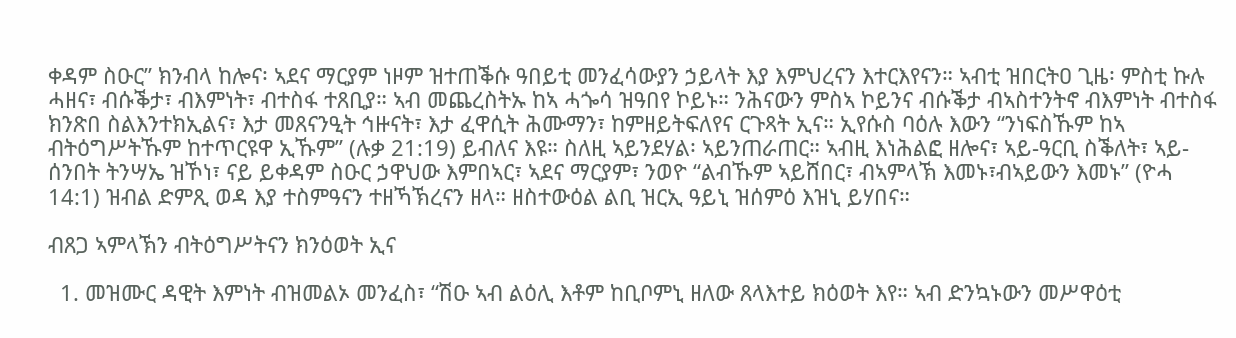ቀዳም ስዑር” ክንብላ ከሎና፡ ኣደና ማርያም ነዞም ዝተጠቕሱ ዓበይቲ መንፈሳውያን ኃይላት እያ እምህረናን እተርእየናን። ኣብቲ ዝበርትዐ ጊዜ፡ ምስቲ ኩሉ ሓዘና፣ ብሱቕታ፣ ብእምነት፣ ብተስፋ ተጸቢያ። ኣብ መጨረስትኡ ከኣ ሓጐሳ ዝዓበየ ኮይኑ። ንሕናውን ምስኣ ኮይንና ብሱቕታ ብኣስተንትኖ ብእምነት ብተስፋ ክንጽበ ስልእንተክኢልና፣ እታ መጸናንዒት ኅዙናት፣ እታ ፈዋሲት ሕሙማን፣ ከምዘይትፍለየና ርጉጻት ኢና። ኢየሱስ ባዕሉ እውን “ንነፍስኹም ከኣ ብትዕግሥትኹም ከተጥርዩዋ ኢኹም” (ሉቃ 21:19) ይብለና እዩ። ስለዚ ኣይንደሃል፡ ኣይንጠራጠር። ኣብዚ እነሕልፎ ዘሎና፣ ኣይ-ዓርቢ ስቕለት፣ ኣይ-ሰንበት ትንሣኤ ዝኾነ፣ ናይ ይቀዳም ስዑር ኃዋህው እምበኣር፣ ኣደና ማርያም፣ ንወዮ “ልብኹም ኣይሸበር፣ ብኣምላኽ እመኑ፣ብኣይውን እመኑ” (ዮሓ 14:1) ዝብል ድምጺ ወዳ እያ ተስምዓናን ተዘኻኽረናን ዘላ። ዘስተውዕል ልቢ ዝርኢ ዓይኒ ዝሰምዕ እዝኒ ይሃበና።

ብጸጋ ኣምላኽን ብትዕግሥትናን ክንዕወት ኢና

  1. መዝሙር ዳዊት እምነት ብዝመልኦ መንፈስ፣ “ሽዑ ኣብ ልዕሊ እቶም ከቢቦምኒ ዘለው ጸላእተይ ክዕወት እየ። ኣብ ድንኳኑውን መሥዋዕቲ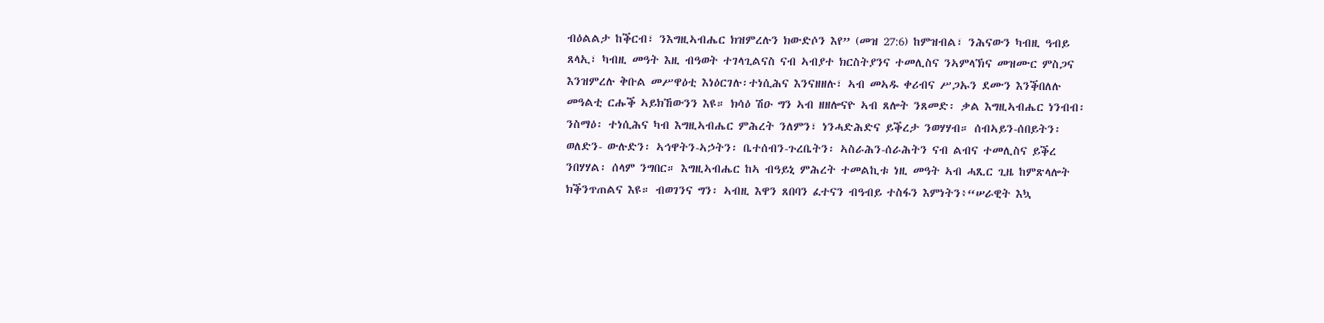ብዕልልታ ከቕርብ፣ ንእግዚኣብሔር ክዝምረሉን ክውድሶን እየ” (መዝ 27:6) ከምዝብል፣ ንሕናውን ካብዚ ዓብይ ጸላኢ፣ ካብዚ መዓት እዚ ብዓወት ተገላጊልናስ ናብ ኣብያተ ክርስትያንና ተመሊስና ንኣምላኽና መዝሙር ምስጋና እንዝምረሉ ቅቡል መሥዋዕቲ እነዕርገሉ፡ተነሲሕና እንናዘዘሉ፣ ኣብ መኣዱ ቀሪብና ሥጋኡን ደሙን እንቕበለሉ መዓልቲ ርሑቕ ኣይክኸውንን እዩ። ክሳዕ ሽዑ ግን ኣብ ዘዘሎናዮ ኣብ ጸሎት ንጸመድ፡ ቃል እግዚኣብሔር ነንብብ፡ ንስማዕ፡ ተነሲሕና ካብ እግዚኣብሔር ምሕረት ንለምን፣ ነንሓድሕድና ይቕረታ ንወሃሃብ። ሰብኣይን-ሰበይትን፡ ወለድን- ውሉድን፡ ኣኅዋትን-ኣኃትን፡ ቤተሰብን-ጉረቤትን፡ ኣስራሕን-ሰራሕትን ናብ ልብና ተመሊስና ይቕረ ንበሃሃል፡ ሰላም ንግበር። እግዚኣብሔር ከኣ ብዓይኒ ምሕረት ተመልኪቱ ነዚ መዓት ኣብ ሓጺር ጊዜ ከምጽላሎት ክቕንጥጠልና እዩ። ብወገንና ግን፡ ኣብዚ እዋን ጸበባን ፈተናን ብዓብይ ተስፋን እምነትን፥“ሠራዊት እኳ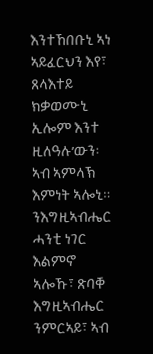እንተኸበቡኒ ኣነ ኣይፈርህን እየ፣ ጸላእተይ ክቃወሙኒ ኢሎም እንተ ዚለዓሉ’ውን፡ ኣብ ኣምላኽ እምነት ኣሎኒ። ንእግዚኣብሔር ሓንቲ ነገር እልምኖ ኣሎኹ፣ ጽባቐ እግዚኣብሔር ንምርኣይ፣ ኣብ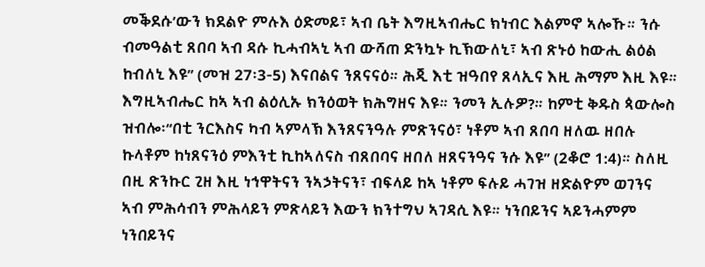መቕደሱ’ውን ክደልዮ ምሉእ ዕድመይ፣ ኣብ ቤት እግዚኣብሔር ክነብር እልምኖ ኣሎኹ። ንሱ ብመዓልቲ ጸበባ ኣብ ዳሱ ኪሓብኣኒ ኣብ ውሻጠ ድንኳኑ ኪኽውለኒ፣ ኣብ ጽኑዕ ከውሒ ልዕል ከብለኒ እዩ” (መዝ 27፡3-5) እናበልና ንጸናናዕ። ሕጂ እቲ ዝዓበየ ጸላኢና እዚ ሕማም እዚ እዩ። እግዚኣብሔር ከኣ ኣብ ልዕሊኡ ክንዕወት ክሕግዘና እዩ። ንመን ኢሉዎ?። ከምቲ ቅዱስ ጳውሎስ ዝብሎ፡“በቲ ንርእስና ካብ ኣምላኽ እንጸናንዓሉ ምጽንናዕ፣ ነቶም ኣብ ጸበባ ዘለዉ ዘበሉ ኩላቶም ከነጸናንዕ ምእንቲ ኪከኣለናስ ብጸበባና ዘበለ ዘጸናንዓና ንሱ እዩ” (2ቆሮ 1:4)። ስለዚ በዚ ጽንኩር ጊዘ እዚ ነኅዋትናን ንኣኃትናን፣ ብፍላይ ከኣ ነቶም ፍሉይ ሓገዝ ዘድልዮም ወገንና ኣብ ምሕሳብን ምሕላይን ምጽላይን እውን ክንተግህ ኣገዳሲ እዩ። ነንበይንና ኣይንሓምም ነንበይንና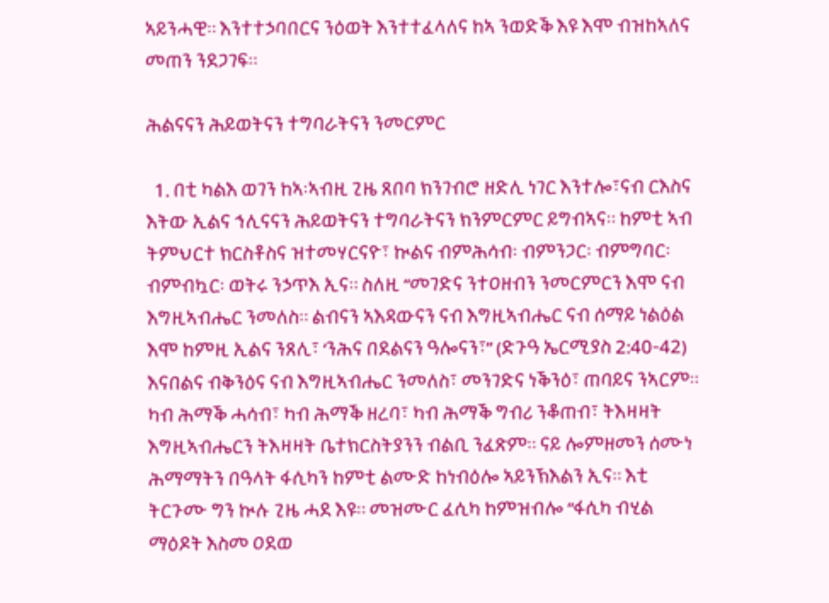ኣይንሓዊ። እንተተኃባበርና ንዕወት እንተተፈላለና ከኣ ንወድቕ እዩ እሞ ብዝከኣለና መጠን ንደጋገፍ።

ሕልናናን ሕይወትናን ተግባራትናን ንመርምር

  1. በቲ ካልእ ወገን ከኣ፡ኣብዚ ጊዜ ጸበባ ክንገብሮ ዘድሊ ነገር እንተሎ፣ናብ ርእስና እትው ኢልና ኅሊናናን ሕይወትናን ተግባራትናን ክንምርምር ይግብኣና። ከምቲ ኣብ ትምህርተ ክርስቶስና ዝተመሃርናዮ፣ ኲልና ብምሕሳብ፡ ብምንጋር፡ ብምግባር፡ ብምብኳር፡ ወትሩ ንኃጥእ ኢና። ስለዚ “መገድና ንተዐዘብን ንመርምርን እሞ ናብ እግዚኣብሔር ንመለስ። ልብናን ኣእዳውናን ናብ እግዚኣብሔር ናብ ሰማይ ነልዕል እሞ ከምዚ ኢልና ንጸሊ፣ ‘ንሕና በደልናን ዓሎናን፣” (ድጉዓ ኤርሚያስ 2:40-42) እናበልና ብቅንዕና ናብ እግዚኣብሔር ንመለስ፣ መንገድና ነቕንዕ፣ ጠባይና ንኣርም። ካብ ሕማቕ ሓሳብ፣ ካብ ሕማቕ ዘረባ፣ ካብ ሕማቕ ግብሪ ንቆጠብ፣ ትእዛዛት እግዚኣብሔርን ትእዛዛት ቤተክርስትያንን ብልቢ ንፈጽም። ናይ ሎምዘመን ሰሙነ ሕማማትን በዓላት ፋሲካን ከምቲ ልሙድ ከነብዕሎ ኣይንኽእልን ኢና። እቲ ትርጉሙ ግን ኲሉ ጊዜ ሓደ እዩ። መዝሙር ፈሲካ ከምዝብሎ “ፋሲካ ብሂል ማዕዶት እስመ ዐደወ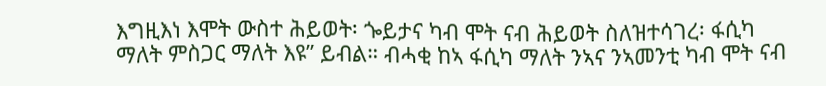እግዚእነ እሞት ውስተ ሕይወት፡ ጐይታና ካብ ሞት ናብ ሕይወት ስለዝተሳገረ፡ ፋሲካ ማለት ምስጋር ማለት እዩ” ይብል። ብሓቂ ከኣ ፋሲካ ማለት ንኣና ንኣመንቲ ካብ ሞት ናብ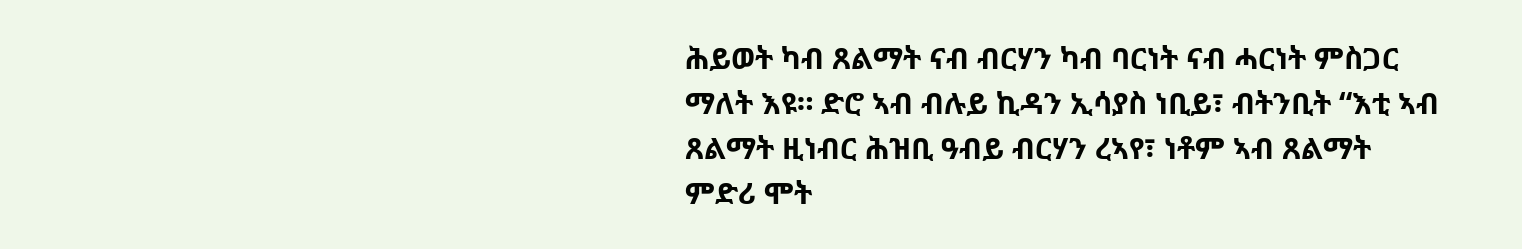ሕይወት ካብ ጸልማት ናብ ብርሃን ካብ ባርነት ናብ ሓርነት ምስጋር ማለት እዩ። ድሮ ኣብ ብሉይ ኪዳን ኢሳያስ ነቢይ፣ ብትንቢት “እቲ ኣብ ጸልማት ዚነብር ሕዝቢ ዓብይ ብርሃን ረኣየ፣ ነቶም ኣብ ጸልማት ምድሪ ሞት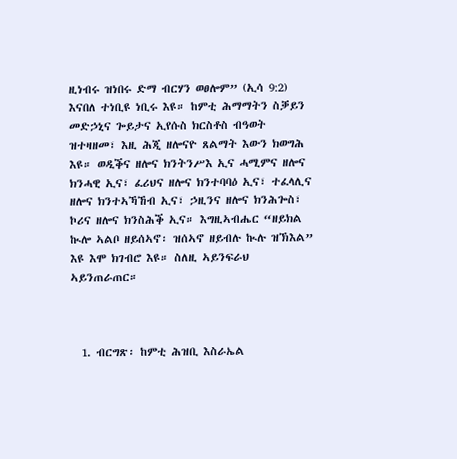ዚነብሩ ዝነበሩ ድማ ብርሃን ወፀሎም” (ኢሳ 9:2) እናበለ ተነቢዩ ነቢሩ እዩ። ከምቲ ሕማማትን ስቓይን መድኃኒና ጐይታና ኢየሱስ ክርስቶስ ብዓወት ዝተዛዘመ፣ እዚ ሕጂ ዘሎናዮ ጸልማት እውን ክወግሕ እዩ። ወዲቕና ዘሎና ክንትንሥእ ኢና ሓሚምና ዘሎና ክንሓዊ ኢና፣ ፈሪህና ዘሎና ክንተባባዕ ኢና፣ ተፈላሊና ዘሎና ክንተኣኻኸብ ኢና፣ ኃዚንና ዘሎና ክንሕጐስ፣ ኮሪና ዘሎና ክንስሕቕ ኢና። እግዚኣብሔር “ዘይክል ኲሎ ኣልቦ ዘይሰኣኖ፡ ዝሰኣኖ ዘይብሉ ኲሉ ዝኽእል” እዩ እሞ ክገብሮ እዩ። ስለዚ ኣይንፍራህ ኣይንጠራጠር።



  1. ብርግጽ፡ ከምቲ ሕዝቢ እስራኤል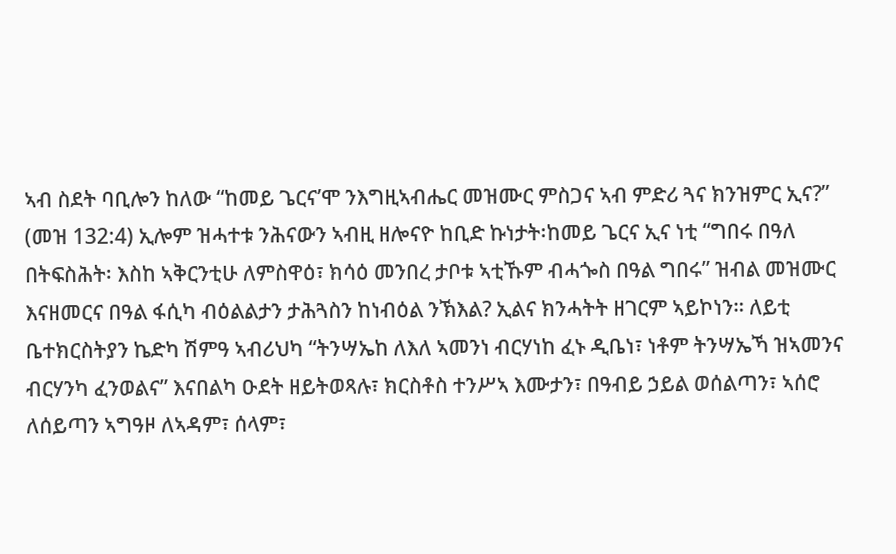ኣብ ስደት ባቢሎን ከለው “ከመይ ጌርና’ሞ ንእግዚኣብሔር መዝሙር ምስጋና ኣብ ምድሪ ጓና ክንዝምር ኢና?” (መዝ 132:4) ኢሎም ዝሓተቱ ንሕናውን ኣብዚ ዘሎናዮ ከቢድ ኩነታት፡ከመይ ጌርና ኢና ነቲ “ግበሩ በዓለ በትፍስሕት፡ እስከ ኣቅርንቲሁ ለምስዋዕ፣ ክሳዕ መንበረ ታቦቱ ኣቲኹም ብሓጐስ በዓል ግበሩ” ዝብል መዝሙር እናዘመርና በዓል ፋሲካ ብዕልልታን ታሕጓስን ከነብዕል ንኽእል? ኢልና ክንሓትት ዘገርም ኣይኮነን። ለይቲ ቤተክርስትያን ኬድካ ሽምዓ ኣብሪህካ “ትንሣኤከ ለእለ ኣመንነ ብርሃነከ ፈኑ ዲቤነ፣ ነቶም ትንሣኤኻ ዝኣመንና ብርሃንካ ፈንወልና” እናበልካ ዑደት ዘይትወጻሉ፣ ክርስቶስ ተንሥኣ እሙታን፣ በዓብይ ኃይል ወሰልጣን፣ ኣሰሮ ለሰይጣን ኣግዓዞ ለኣዳም፣ ሰላም፣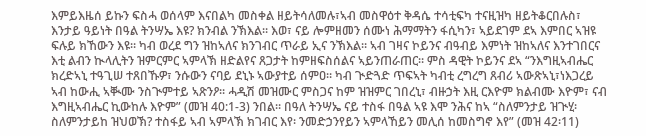እምይእዜሰ ይኩን ፍስሓ ወሰላም እናበልካ መስቀል ዘይትሳለመሉ፣ኣብ መስዋዕተ ቅዳሴ ተሳቲፍካ ተናዚዝካ ዘይትቆርበሉስ፣ እንታይ ዓይነት በዓል ትንሣኤ እዩ? ክንብል ንኽእል። እወ፣ ናይ ሎምዘመን ሰሙነ ሕማማትን ፋሲካን፣ ኣይደገም ደኣ እምበር ኣዝዩ ፍሉይ ክኸውን እዩ። ካብ ወረደ ግን ዝከኣለና ክንገብር ጥራይ ኢና ንኽእል። ኣብ ገዛና ኮይንና ብዓብይ እምነት ዝከኣለና እንተገበርና እቲ ልብን ኲላሊትን ዝምርምር ኣምላኽ ዘድልየና ጸጋታት ከምዘፍስሰልና ኣይንጠራጠር። ምስ ዳዊት ኮይንና ደኣ “ንእግዚኣብሔር ክረድኣኒ ተዓጊሠ ተጸበኹዎ፣ ንሱውን ናባይ ደኒኑ ኣውያተይ ሰምዐ። ካብ ጒድጓድ ጥፍኣት ካብቲ ረግረግ ጸብሪ ኣውጽኣኒ፣ነእጋረይ ኣብ ከውሒ ኣቚሙ ንስጒምተይ ኣጽንዖ። ሓዲሽ መዝሙር ምስጋና ከም ዝዝምር ገበረኒ፣ ብዙኃት እዚ ርእዮም ክልብሙ እዮም፣ ናብ እግዚኣብሔር ኪውከሉ እዮም” (መዝ 40:1-3) ንበል። በዓለ ትንሣኤ ናይ ተስፋ በዓል ኣዩ እሞ ንሕና ከኣ “ስለምንታይ ዝጒሂ፡ ስለምንታይከ ዝህወኽ? ተስፋይ ኣብ ኣምላኽ ክገብር እየ፡ ንመድኃንየይን ኣምላኸይን መሊሰ ከመስግኖ እየ” (መዝ 42፡11)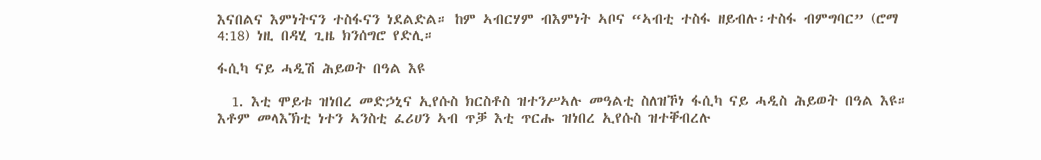እናበልና እምነትናን ተስፋናን ነደልድል። ከም ኣብርሃም ብእምነት ኣቦና “ኣብቲ ተስፋ ዘይብሉ፡ተስፋ ብምግባር” (ሮማ 4:18) ነዚ በዳሂ ጊዜ ክንሰግሮ የድሊ።

ፋሲካ ናይ ሓዲሽ ሕይወት በዓል እዩ

  1. እቲ ሞይቱ ዝነበረ መድኃኒና ኢየሱስ ክርስቶስ ዝተንሥኣሉ መዓልቲ ስለዝኾነ ፋሲካ ናይ ሓዲስ ሕይወት በዓል እዩ። እቶም መላእኽቲ ነተን ኣንስቲ ፈሪሀን ኣብ ጥቓ እቲ ጥርሑ ዝነበረ ኢየሱስ ዝተቐብረሉ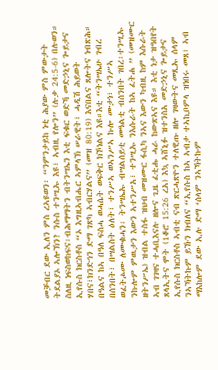መቓብር ደው ኢለን ምስ ረኣዩወን፡ “ንምንታይከ ነቲ ሕያው ምስ ምውታት ትደልያኦ ኣሎኽን? ንሱስ ተንሢኡ እዩ፣ ኣብዚ የሎን” (ሉቃ 24:5-6) በሉወን። ስለዚ ነፍስወከፍና፡ብሕማማትን ብትንሣኤን እቲ ፍቁር ወድኻ መድኃኒና ጐይታና ኢየሱስ ክርስቶስ “ኦ እግዚኣብሔር ኣምላኽ ሠራዊት፣ ሓዲሽ ሕይወት ሃበና፣ክንድኅን ድማ ገጽካ ኣብርሃልና” (መዝ 80:19) እናበልና ጸሎትና ነብጽሕ። በዓልና ከኣ በዓለ ፍስሓ ወሓሴት ወፍቅር ክኾነልና እዩ።እቲ “ትንሣኤሁ ገብረ በሰንበት፣ በሣልስት ዕለት፣ ተንሥኣ ወኣንሥኣ ኩሎ ሙታነ፣ ተንሥኣ ወፈትሖሙ ለሙቁሓን፡ ትንሣኤኡ ብሣልሰይቲ መዓልቲ ብሰንበት ገበረ፡ተንሢኡ ንኩሎም ምዉታን እውን ኣተንሥአ፣ ተንሢኡ ንእሱራት ከኣ ፈትሐ ” (መዝሙር ዘትንሥኤ) ዝብል ተስፋ ዝህብ መዝሙር ፋሲካ ንኣና እውን ካብዚ ከም እሱራት ኣብ ገገዛና ተሓቢእናሉ ዘሎና ጊዜ ፈቲሑ ሓራ ከውጽኣና እዩ። እቲ ነታ ዝዓበየት ጸላኢትና ሞት (1ቆሮ 15:26 ረአ) እኳ ኣሸኒፉ ዝተንስአ መድኃኒና ጐይታና ኢየሱስ ክርስቶስ ኣብቲ ናብ ጽርሓጽዮን ተለዊጡ ዘሎ ገዛውትና መጺኡ ሰላም ንኣኻትኩም ይኹን ክብለና “ኢየሱስ ከኣ ኣብታ ተኣኪቦምላ ዝነበሩ መጸ፣ ኣብ ማእከሎም ደው ኢሉ ድማ ‘ሰላም ንኣኻትኩም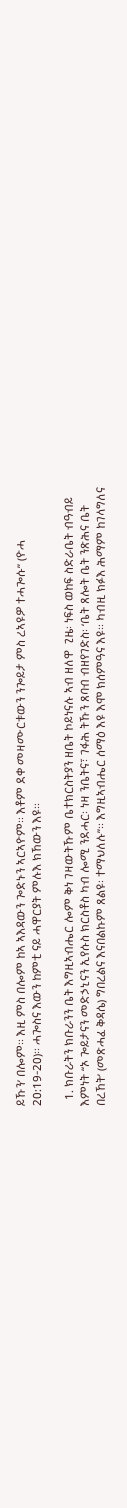ይኹን’ በሎም። እዚ ምስ በሎም ከኣ ኣእዳውን ጐድኑን ኣርኣዮም። እቶም ደቀ መዛሙርቱውን ንጐይታ ምስ ረኣዩዎ ተሓጐሱ” (ዮሓ 20:19-20)። ሓጐስና እውን ከምቲ ናይ ሓዋርያት ምሉእ ክኸውን እዩ።

  1. ክቡራትን ክቡራንን ቤት እግዚኣብሔር ሎም ቅነ ገዛውትኹም ቤተክርስትያን ዘቤት ኮይነናሉ ኣብ ዘለዋ  ጊዜ፡ ነፍስ ወከፍ ስድራቤት ብዓብይ እምነት “ኦ ጐይታናን መድኃኒናን ኢየሱስ ክርስቶስ ካብ ሎሚ ንደሓር፡ ነዛ ንቤትና፣ ገፋሕ ትኹን ጸባብ ብዘየገድስ፡ ‘ቤት ጸሎት ቤት ንጽሕና ቤት በረኸት’ (መጽሓፈ ቅዳሴ) ግበረልና እናበልኩም ጸልዩ፡ ተማህለሉ”። እግዚኣብሔር ሰማዕ እዩ እሞ ክሰምዓና እዩ። ካብዚ ክፉእ ሕማም ከገላግለና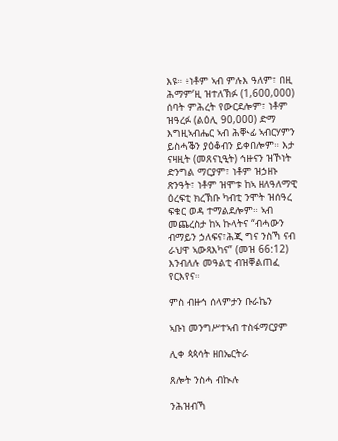እዩ። ፥ነቶም ኣብ ምሉእ ዓለም፣ በዚ ሕማም’ዚ ዝተለኽፉ (1,600,000) ሰባት ምሕረት የውርደሎም፣ ነቶም ዝዓረፉ (ልዕሊ 90,000) ድማ እግዚኣብሔር ኣብ ሕቚፊ ኣብርሃምን ይስሓቕን ያዕቆብን ይቀበሎም። እታ ናዛዚት (መጸናኒዒት) ኅዙናን ዝኾነት ድንግል ማርያም፣ ነቶም ዝኃዘኑ ጽንዓት፣ ነቶም ዝሞቱ ከኣ ዘለዓለማዊ ዕረፍቲ ክረኽቡ ካብቲ ንሞት ዝሰዓረ ፍቁር ወዳ ተማልደሎም። ኣብ መጨረስታ ከኣ ኩላትና “ብሓውን ብማይን ኃለፍና፣ሕጂ ግና ንስኻ ናብ ራህዋ ኣውጻእካና” (መዝ 66:12) እንብለሉ መዓልቲ ብዝቐልጠፈ የርእየና።

ምስ ብዙኅ ሰላምታን ቡራኬን

ኣቡነ መንግሥተኣብ ተስፋማርያም

ሊቀ ጳጳሳት ዘበኤርትራ

ጸሎት ንስሓ ብኲሉ

ንሕዝብኻ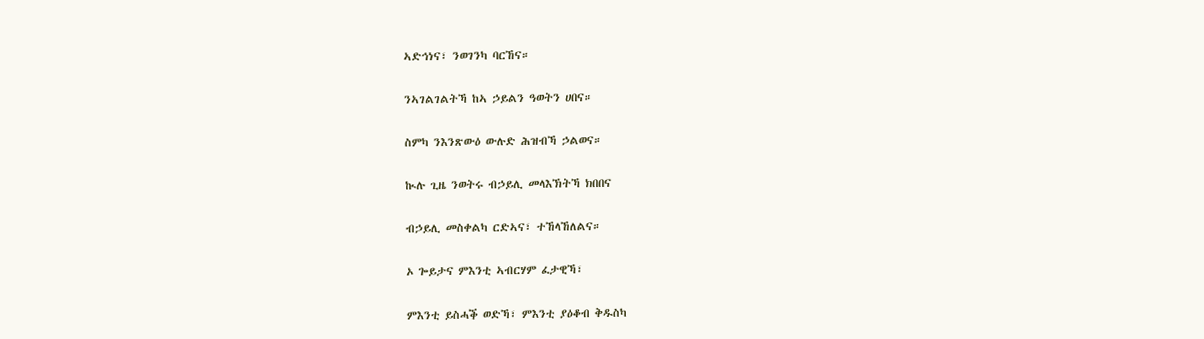ኣድኅነና፣ ንወገንካ ባርኸና።

ንኣገልገልትኻ ከኣ ኃይልን ዓወትን ሀበና።

ስምካ ንእንጽውዕ ውሉድ ሕዝብኻ ኃልወና።

ኲሉ ጊዜ ንወትሩ ብኃይሊ መላእኽትኻ ክበበና

ብኃይሊ መስቀልካ ርድኣና፣ ተኸላኸለልና።

ኦ ጐይታና ምእንቲ ኣብርሃም ፈታዊኻ፣

ምእንቲ ይስሓቕ ወድኻ፣ ምእንቲ ያዕቆብ ቅዱስካ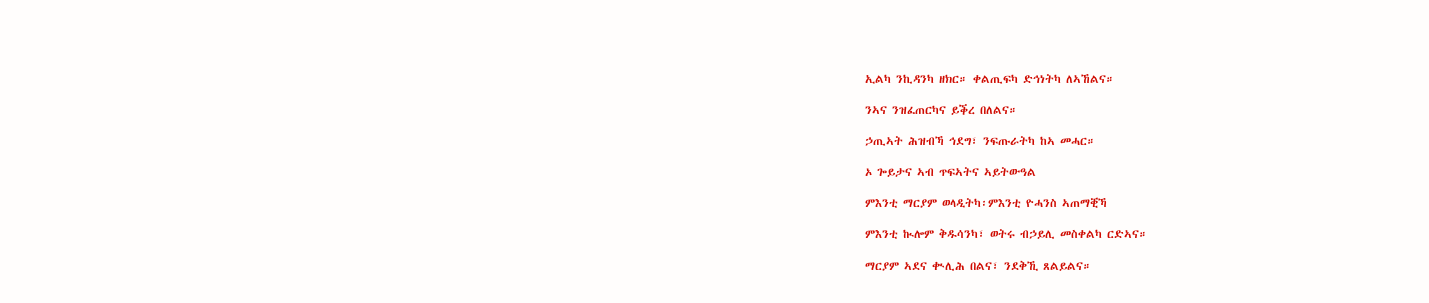ኢልካ ንኪዳንካ ዘክር። ቀልጢፍካ ድኅነትካ ለኣኸልና።

ንኣና ንዝፈጠርካና ይቕረ በለልና።

ኃጢኣት ሕዝብኻ ኅደግ፣ ንፍጡራትካ ከኣ መሓር።

ኦ ጐይታና ኣብ ጥፍኣትና ኣይትውዓል

ምእንቲ ማርያም ወላዲትካ፡ምእንቲ ዮሓንስ ኣጠማቒኻ

ምእንቲ ኲሎም ቅዱሳንካ፣ ወትሩ ብኃይሊ መስቀልካ ርድኣና።

ማርያም ኣደና ቊሊሕ በልና፣ ንደቅኺ ጸልይልና።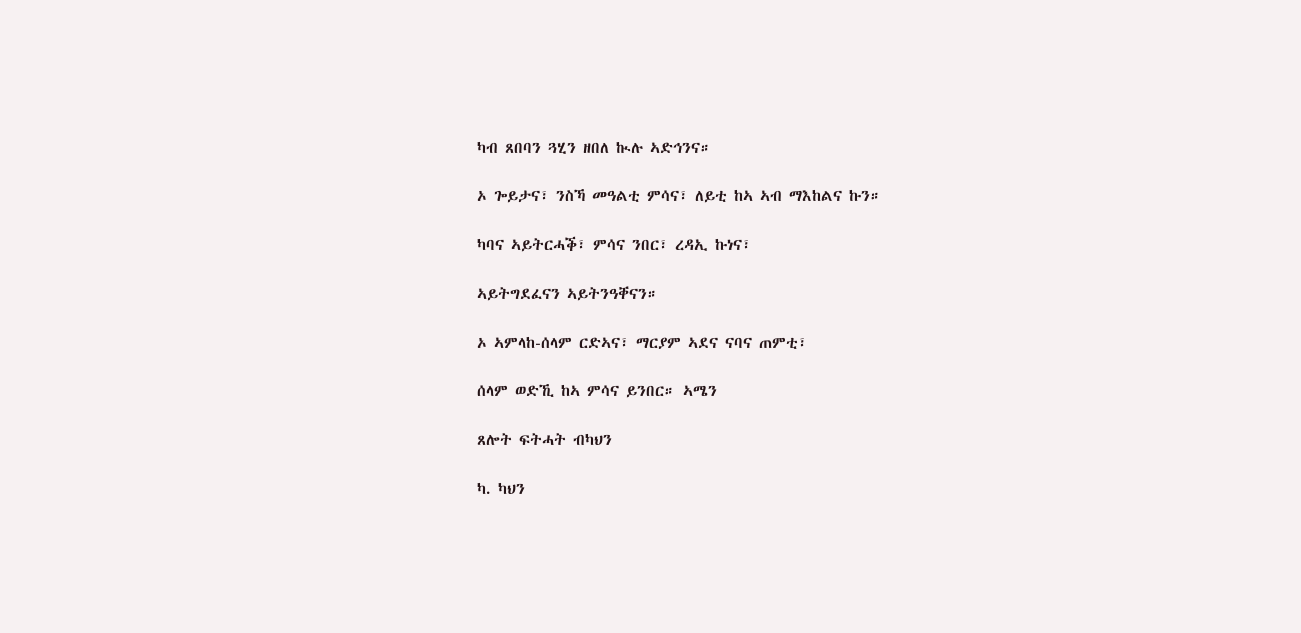ካብ ጸበባን ጓሂን ዘበለ ኲሉ ኣድኅንና።

ኦ ጐይታና፣ ንስኻ መዓልቲ ምሳና፣ ለይቲ ከኣ ኣብ ማእከልና ኩን።

ካባና ኣይትርሓቕ፣ ምሳና ንበር፣ ረዳኢ ኩነና፣

ኣይትግደፈናን ኣይትንዓቐናን።

ኦ ኣምላከ-ሰላም ርድኣና፣ ማርያም ኣደና ናባና ጠምቲ፣

ሰላም ወድኺ ከኣ ምሳና ይንበር። ኣሜን

ጸሎት ፍትሓት ብካህን

ካ. ካህን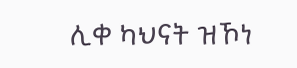ሊቀ ካህናት ዝኾነ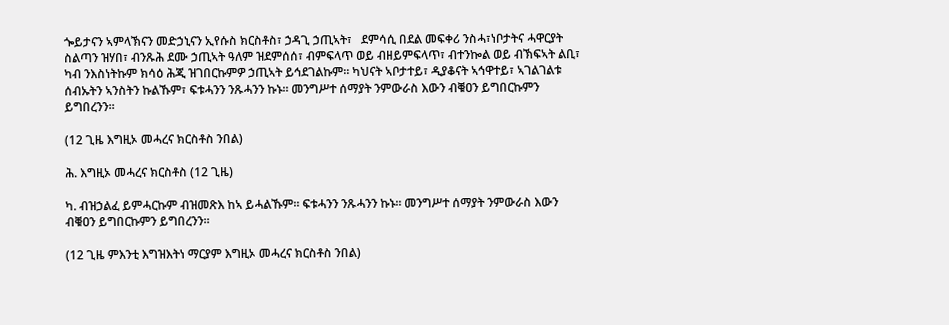ጐይታናን ኣምላኽናን መድኃኒናን ኢየሱስ ክርስቶስ፣ ኃዳጊ ኃጢኣት፣   ደምሳሲ በደል መፍቀሪ ንስሓ፣ነቦታትና ሓዋርያት ስልጣን ዝሃበ፣ ብንጹሕ ደሙ ኃጢኣት ዓለም ዝደምሰሰ፣ ብምፍላጥ ወይ ብዘይምፍላጥ፣ ብተንኰል ወይ ብኽፍኣት ልቢ፣ ካብ ንእስነትኩም ክሳዕ ሕጂ ዝገበርኩምዎ ኃጢኣት ይኅደገልኩም። ካህናት ኣቦታተይ፣ ዲያቆናት ኣኅዋተይ፣ ኣገልገልቱ ሰብኡትን ኣንስትን ኩልኹም፣ ፍቱሓንን ንጹሓንን ኩኑ። መንግሥተ ሰማያት ንምውራስ እውን ብቑዐን ይግበርኩምን ይግበረንን።

(12 ጊዜ እግዚኦ መሓረና ክርስቶስ ንበል)

ሕ. እግዚኦ መሓረና ክርስቶስ (12 ጊዜ)

ካ. ብዝኃልፈ ይምሓርኩም ብዝመጽእ ከኣ ይሓልኹም። ፍቱሓንን ንጹሓንን ኩኑ። መንግሥተ ሰማያት ንምውራስ እውን ብቑዐን ይግበርኩምን ይግበረንን።

(12 ጊዜ ምእንቲ እግዝእትነ ማርያም እግዚኦ መሓረና ክርስቶስ ንበል)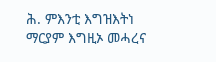ሕ. ምእንቲ እግዝእትነ ማርያም እግዚኦ መሓረና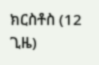ክርስቶስ (12 ጊዜ)